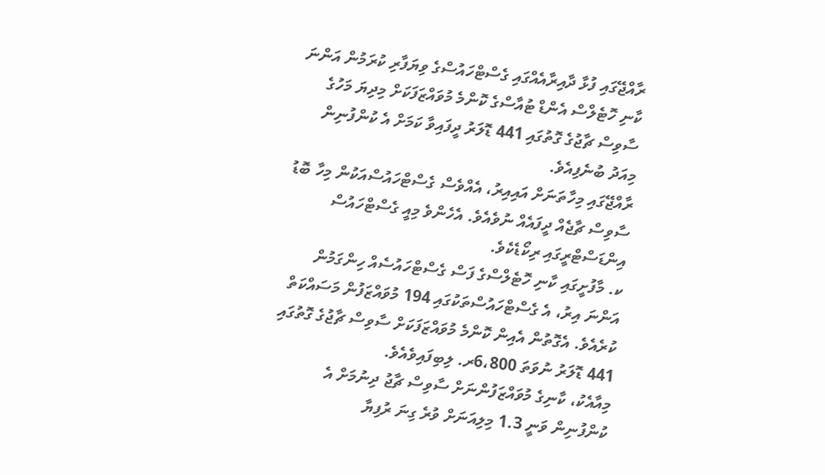ރާއްޖޭގައި ފުޅާ ދާއިރާއެއްގައި ގެސްޓްހައުސްގެ ވިޔަފާރި ކުރަމުން އަންނަ ކާނި ހޮޓެލްސް އެންޑް ޓުއާސްގެ ކޮންމެ މުވައްޒަފަކަށް މިދިޔަ މަހުގެ ސާވިސް ޗާޖުގެ ގޮތުގައި 441 ޑޮލަރު ދީފައިވާ ކަމަށް އެ ކުންފުނިން މިއަދު ބުނެފިއެވެ.
ރާއްޖޭގައި މިހާތަނަށް އައިއިރު، އެއްވެސް ގެސްޓްހައުސްއަކުން މިހާ ބޮޑު ސާވިސް ޗާޖެއް ދީފައެއް ނުވެއެވެ. އެހެންވެ މިއީ ގެސްޓްހައުސް އިންޑަސްޓްރީގައި ރިކޯޑެކެވެ.
ކ. މާފުށީގައި ކާނި ހޮޓެލްސްގެ ފަސް ގެސްޓްހައުސެއް ހިންގަމުން އަންނަ އިރު، އެ ގެސްޓްހައުސްތަކުގައި 194 މުވައްޒަފުން މަސައްކަތް ކުރެއެވެ. އެގޮތުން އެއިން ކޮންމެ މުވައްޒަފަކަށް ސާވިސް ޗާޖުގެ ގޮތުގައި 441 ޑޮލަރު ނުވަތަ 6،800ރ. ލިބިފައިވެއެވެ.
މިއާއެކު، ކާނިގެ މުވައްޒަފުންނަށް ސާވިސް ޗާޖު ދިނުމަށް އެ ކުންފުނިން ވަނީ 1.3 މިލިއަނަށް ވުރެ ގިނަ ރުފިޔާ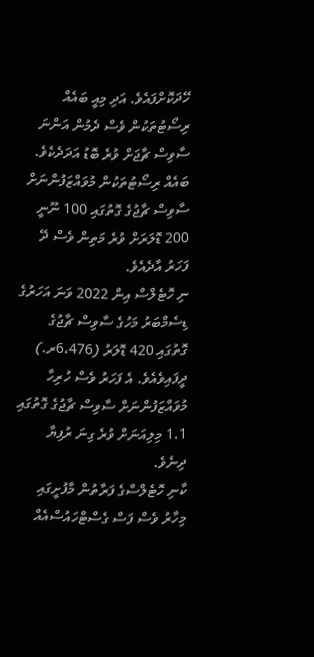ހޭދަކޮށްފައެވެ. އަދި މިއީ ބައެއް ރިސޯޓުތަކުން ވެސް ދެމުން އަންނަ ސާވިސް ޗާޖަށް ވުރެ ބޮޑު އަދަދެކެވެ. ބައެއް ރިސޯޓުތަކުން މުވައްޒަފުންނަށް ސާވިސް ޗާޖުގެ ގޮތުގައި 100 ނޫނީ 200 ޑޮލަރަށް ވުރެ މަތިން ވެސް ދޭ ފަހަރު އާދެއެވެ.
ނި ހޮޓެލްސް އިން 2022 ވަނަ އަހަރުގެ ޑިސެމްބަރު މަހުގެ ސާވިސް ޗާޖުގެ ގޮތުގައި 420 ޑޮލަރު (6،476ރ.) ދީފައިވެއެވެ. އެ ފަހަރު ވެސް ހުރިހާ މުވައްޒަފުންނަށް ސާވިސް ޗާޖުގެ ގޮތުގައި 1.1 މިލިއަނަށް ވުރެ ގިނަ ރުފިޔާ ދިނެވެ.
ކާނި ހޮޓެލްސްގެ ފަރާތުން މާފުށީގައި މިހާރު ވެސް ފަސް ގެސްޓްހައުސްއެއް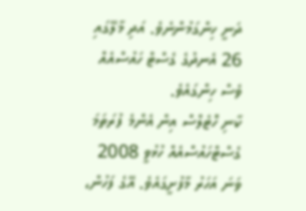ދަނީ ހިންގަމުންނެވެ. އަދި މާލޭގައި 26 އެނދުގެ ގެސްޓް ހައުސްއެއް ވެސް ހިންގައެވެ.
ކާނި ހޮޓެލްސް އިން އެންމެ ފުރަތަމަ ގެސްޓްހައުސްއެއް ހުޅުވީ 2008 ވަނަ އަހަރު މާފުށީގައެވެ. އޭގެ ފަހުން،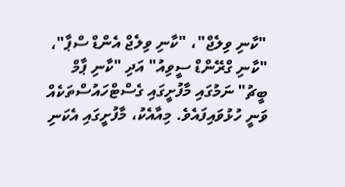"ކާނި ވިލެޖް"، "ކާނި ވިލެޖް އެންޑް ސްޕާ"، "ކާނި ގްރޭންޑް ސީވިއު" އަދި "ކާނި ޕާމް ބީޗު" ނަމުގައި މާފުށީގައި ގެސްޓްހައުސްތަކެއް ވަނީ ހުޅުވައިފައެވެ. މިއާއެކު، މާފުށީގައި އެކަނި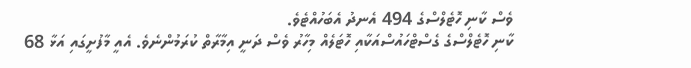ވެސް ކާނި ހޮޓެލްސްގެ 494 އެނދު އެބަހުއްޓެވެ.
ކާނި ހޮޓެލްސްގެ ގެސްޓްހައުސްއަކާއި ހޮޓަލެއް މިހާރު ވެސް ދަނީ އިމާރާތް ކުރަމުންނެވެ. އެއީ މާފުށީގައި އަޅާ 68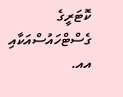ކޮޓަރީގެ ގެސްޓްހައުސްއަކާއި އއ.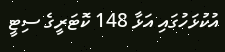އުކުޅަހުގައި އަޅާ 148 ކޮޓަރީގެ ސިޓީ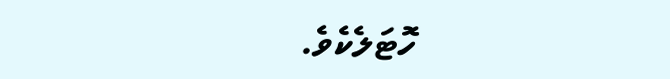ހޮޓަލެކެވެ.